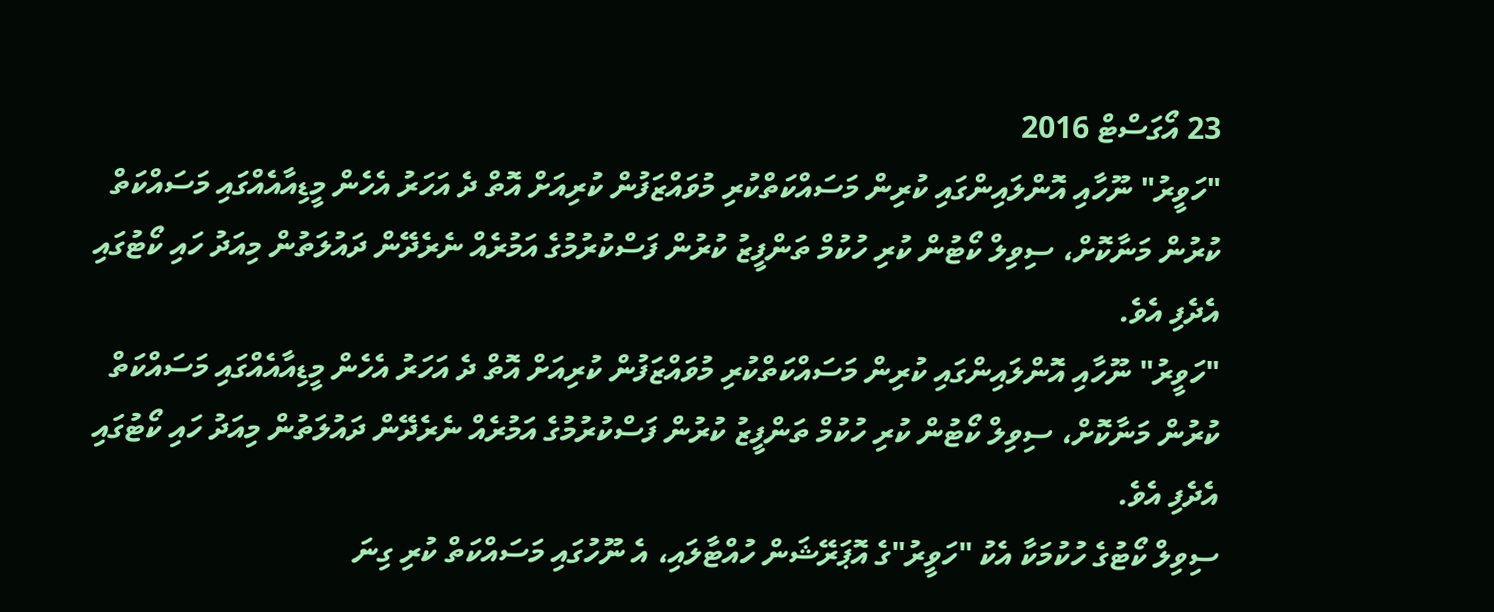23 އޯގަސްޓް 2016
"ހަވީރު" ނޫހާއި އޮންލައިންގައި ކުރިން މަސައްކަތްކުރި މުވައްޒަފުން ކުރިއަށް އޮތް ދެ އަހަރު އެހެން މީޑިއާއެއްގައި މަސައްކަތް ކުރުން މަނާކޮށް، ސިވިލް ކޯޓުން ކުރި ހުކުމް ތަންފީޒު ކުރުން ފަސްކުރުމުގެ އަމުރެއް ނެރެދޭން ދައުލަތުން މިއަދު ހައި ކޯޓުގައި އެދެފި އެވެ.
"ހަވީރު" ނޫހާއި އޮންލައިންގައި ކުރިން މަސައްކަތްކުރި މުވައްޒަފުން ކުރިއަށް އޮތް ދެ އަހަރު އެހެން މީޑިއާއެއްގައި މަސައްކަތް ކުރުން މަނާކޮށް، ސިވިލް ކޯޓުން ކުރި ހުކުމް ތަންފީޒު ކުރުން ފަސްކުރުމުގެ އަމުރެއް ނެރެދޭން ދައުލަތުން މިއަދު ހައި ކޯޓުގައި އެދެފި އެވެ.
ސިވިލް ކޯޓުގެ ހުކުމަކާ އެކު "ހަވީރު"ގެ އޮޕަރޭޝަން ހުއްޓާލައި، އެ ނޫހުގައި މަސައްކަތް ކުރި ގިނަ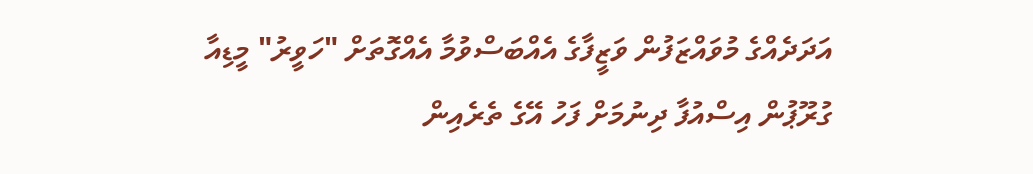އަދަދެއްގެ މުވައްޒަފުން ވަޒީފާގެ އެއްބަސްވުމާ އެއްގޮތަށް "ހަވީރު" މީޑިއާ ގުރޫޕުން އިސްއުފާ ދިނުމަށް ފަހު އޭގެ ތެރެއިން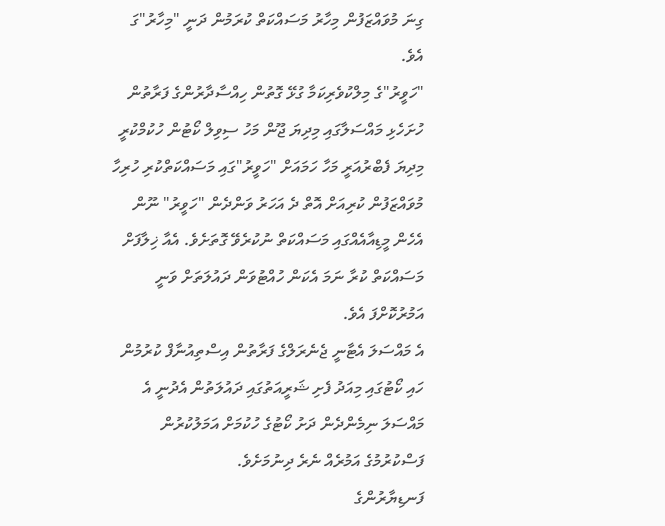ގިނަ މުވައްޒަފުން މިހާރު މަސައްކަތް ކުރަމުން ދަނީ "މިހާރު"ގަ އެވެ.
"ހަވީރު"ގެ މިލްކުވެރިކަމާ ގުޅޭ ގޮތުން ހިއްސާދާރުންގެ ފަރާތުން ހުށަހެޅި މައްސަލާގައި މިދިޔަ ޖޫން މަހު ސިވިލް ކޯޓުން ހުކުމްކުރީ މިދިޔަ ފެބްރުއަރީ މަހާ ހަމައަށް "ހަވީރު"ގައި މަސައްކަތްކުރި ހުރިހާ މުވައްޒަފުން ކުރިއަށް އޮތް ދެ އަހަރު ވަންދެން "ހަވީރު" ނޫން އެހެން މީޑިއާއެއްގައި މަސައްކަތް ނުކުރެވޭ ގޮތަށެވެ. އެއާ ޚިލާފަށް މަސައްކަތް ކުރާ ނަމަ އެކަން ހުއްޓުވަން ދައުލަތަށް ވަނީ އަމުރުކޮށްފަ އެވެ.
އެ މައްސަލަ އެޓާނީ ޖެނެރަލްގެ ފަރާތުން އިސްތިއުނާފް ކުރުމުން ހައި ކޯޓުގައި މިއަދު ފެށި ޝަރީއަތުގައި ދައުލަތުން އެދުނީ އެ މައްސަލަ ނިމެންދެން ދަށު ކޯޓުގެ ހުކުމަށް އަމަލުކުރުން ފަސްކުރުމުގެ އަމުރެއް ނެރެ ދިނުމަށެވެ.
ފަނޑިޔާރުންގެ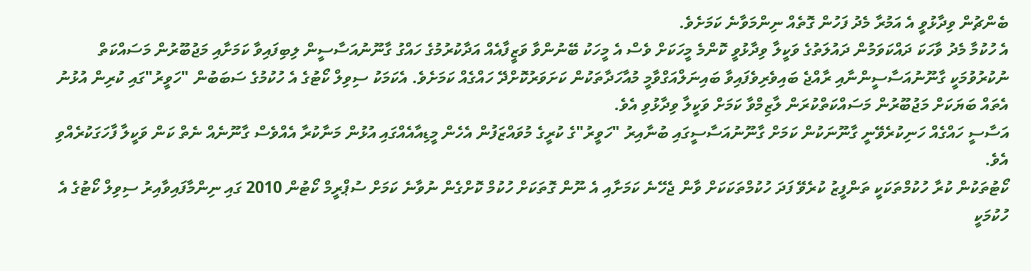ބެންޗުން ވިދާޅުވީ އެ އަމުރާ މެދު ފަހުން ގޮތެއް ނިންމަވާނެ ކަމަށެވެ.
އެ ހުކުމާ މެދު ވާހަކަ ދައްކަވަމުން ދައުލަތުގެ ވަކީލާ ވިދާޅުވީ ކޮންމެ މީހަކަށް ވެސް އެ މީހަކު ބޭނުންވާ ވަޒީފާއެއް އަދާކުރުމުގެ ހައްގު ގާނޫނުއަސާސީން ލިބިފައިވާ ކަމަށާއި މަޖުބޫރުން މަސައްކަތް ނުކުރުވުމަކީ ގާނޫނުއަސާސީންނާއި ރާއްޖެ ބައިވެރިވެފައިވާ ބައިނަލްއަގްވާމީ މުއާހަދާތަކުން ކަށަވަރުކޮށްދޭ ހައްގެއް ކަމަށެވެ. އެކަމަކު ސިވިލް ކޯޓުގެ އެ ހުކުމުގެ ސަބަބުން "ހަވީރު"ގައި ކުރިން އުޅުނު އެތައް ބަޔަކަށް މަޖުބޫރުން މަސައްކަތްކުރަން ލާޒިމްވާ ކަމަށް ވަކީލާ ވިދާޅުވި އެވެ.
އަސާސީ ހައްގެއް ހަނިކުރެވޭނީ ގާނޫނަކުން ކަމަށް ގާނޫނުއަސާސީގައި ބުނާއިރު "ހަވީރު"ގެ ކުރީގެ މުވައްޒަފުން އެހެން މީޑިއާއެއްގައި އުޅުން މަނާކުރާ އެއްވެސް ގާނޫނެއް ނެތް ކަން ވަކީލާ ފާހަގަކުރެއްވި އެވެ.
ކޯޓުތަކުން ކުރާ ހުކުމްތަކަކީ ތަންފީޒު ކުރެވޭ ފަދަ ހުކުމްތަކަކަށް ވާން ޖެހޭނެ ކަމަށާއި އެ ނޫން ގޮތަކަށް ހުކުމް ކޮށްގެން ނުވާނެ ކަމަށް ސުޕްރީމް ކޯޓުން 2010 ގައި ނިންމާފައިވާއިރު ސިވިލް ކޯޓުގެ އެ ހުކުމަކީ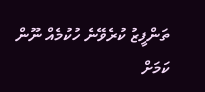ތަންފީޒު ކުރެވޭނެ ހުކުމެއް ނޫން ކަމަށް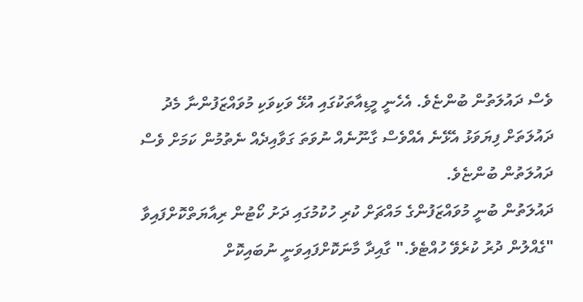ވެސް ދައުލަތުން ބުންޏެވެ. އެހެނީ މީޑިއާތަކުގައި އުޅޭ ވަކިވަކި މުވައްޒަފުންނާ މެދު ދައުލަތަށް ފިޔަވަޅު އެޅޭނެ އެއްވެސް ގާނޫނެއް ނުވަތަ ގަވާއިދެއް ނެތުމުން ކަމަށް ވެސް ދައުލަތުން ބުންޏެވެ.
ދައުލަތުން ބުނީ މުވައްޒަފުންގެ މައްޗަށް ކުރި ހުކުމުގައި ދަށު ކޯޓުން ރިއާޔަތްކޮށްފައިވާ "ގެއްލުން ދުރު ކުރެވޭ ހުއްޓެވެ." ގާއިދާ މާނަކޮށްފައިވަނީ ނުބައިކޮށް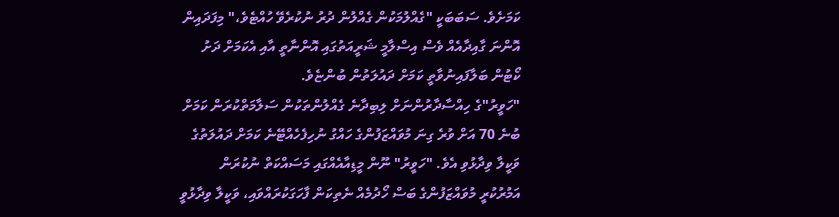ކަމަށެވެ. ސަބަބަކީ "ގެއްލުމަކުން ގެއްލުން ދުރު ނުކުރެވޭ ހުއްޓެވެ،" މިފަދައިން އޮންނަ ގާއިދާއެއް ވެސް އިސްލާމީ ޝަރީއަތުގައި އޮންނާތީ އާއި އެކަމަށް ދަށު ކޯޓުން ބަލާފައިނުވާތީ ކަމަށް ދައުލަތުން ބުންޏެވެ.
"ހަވީރު"ގެ ހިއްސާދާރުންނަށް ލިބިދާނެ ގެއްލުންތަކުން ސަލާމަތްކުރަން ކަމަށް ބުނެ 70 އަށް ވުރެ ގިނަ މުވައްޒަފުންގެ ހައްގު ނުހިފެހެއްޓޭނެ ކަމަށް ދައުލަތުގެ ވަކީލާ ވިދާޅުވި އެވެ. "ހަވީރު" ނޫން މީޑިއާއެއްގައި މަސައްކަތް ނުކުރަން އަމުރުކުރީ މުވައްޒަފުންގެ ބަސް ހޯދުމެއް ނެތިކަން ފާހަގަކުރައްވައި، ވަކީލާ ވިދާޅުވީ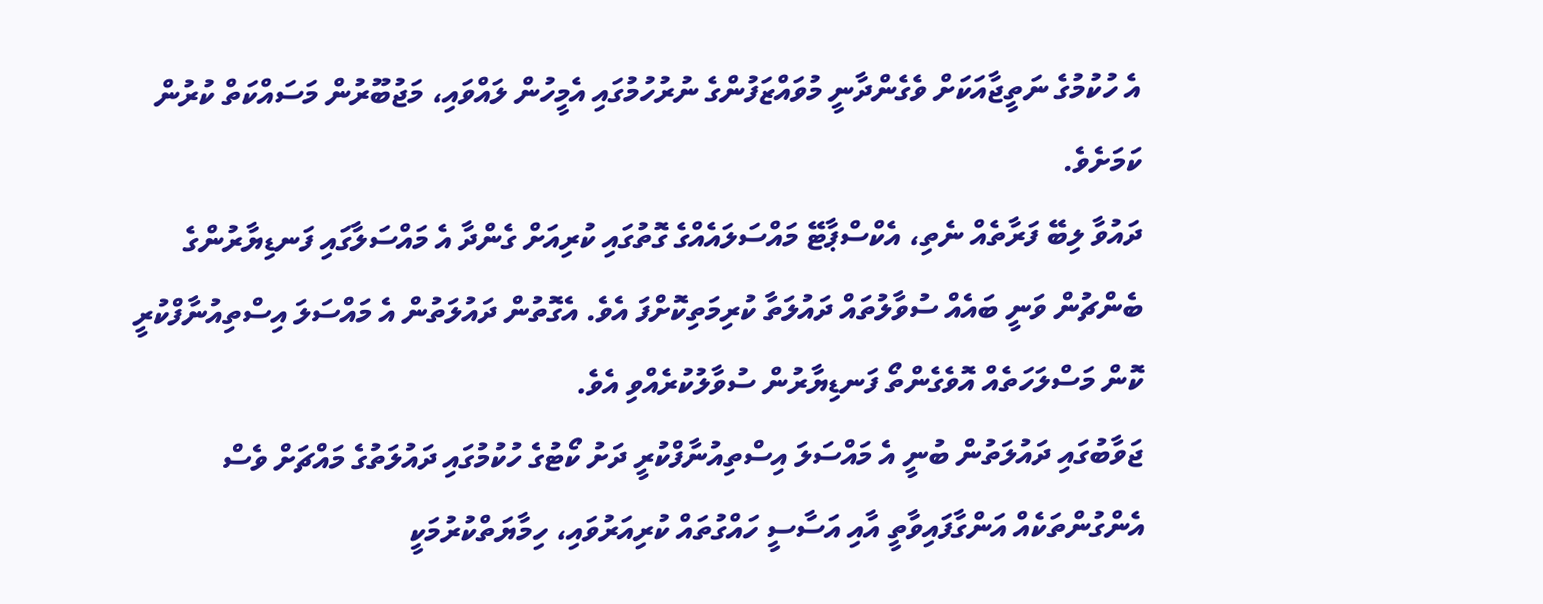އެ ހުކުމުގެ ނަތީޖާއަކަށް ވެގެންދާނީ މުވައްޒަފުންގެ ނުރުހުމުގައި އެމީހުން ލައްވައި، މަޖުބޫރުން މަސައްކަތް ކުރުން ކަމަށެވެ.
ދައުވާ ލިބޭ ފަރާތެއް ނެތި، އެކްސްޕާޓޭ މައްސަލައެއްގެ ގޮތުގައި ކުރިއަށް ގެންދާ އެ މައްސަލާގައި ފަނޑިޔާރުންގެ ބެންޗުން ވަނީ ބައެއް ސުވާލުތައް ދައުލަތާ ކުރިމަތިކޮށްފަ އެވެ. އެގޮތުން ދައުލަތުން އެ މައްސަލަ އިސްތިއުނާފްކުރީ ކޮން މަސްލަހަތެއް އޮވެގެންތޯ ފަނޑިޔާރުން ސުވާލުކުރެއްވި އެވެ.
ޖަވާބުގައި ދައުލަތުން ބުނީ އެ މައްސަލަ އިސްތިއުނާފްކުރީ ދަށު ކޯޓުގެ ހުކުމުގައި ދައުލަތުގެ މައްޗަށް ވެސް އެންގުންތަކެއް އަންގާފައިވާތީ އާއި އަސާސީ ހައްގުތައް ކުރިއަރުވައި، ހިމާޔަތްކުރުމަކީ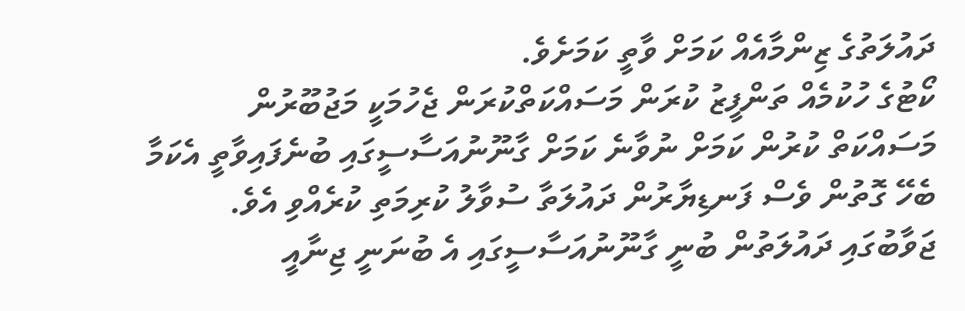ދައުލަތުގެ ޒިންމާއެއް ކަމަށް ވާތީ ކަމަށެވެ.
ކޯޓުގެ ހުކުމެއް ތަންފީޒު ކުރަން މަސައްކަތްކުރަން ޖެހުމަކީ މަޖުބޫރުން މަސައްކަތް ކުރުން ކަމަށް ނުވާނެ ކަމަށް ގާނޫނުއަސާސީގައި ބުނެފައިވާތީ އެކަމާ ބެހޭ ގޮތުން ވެސް ފަނޑިޔާރުން ދައުލަތާ ސުވާލު ކުރިމަތި ކުރެއްވި އެވެ.
ޖަވާބުގައި ދައުލަތުން ބުނީ ގާނޫނުއަސާސީގައި އެ ބުނަނީ ޖިނާއީ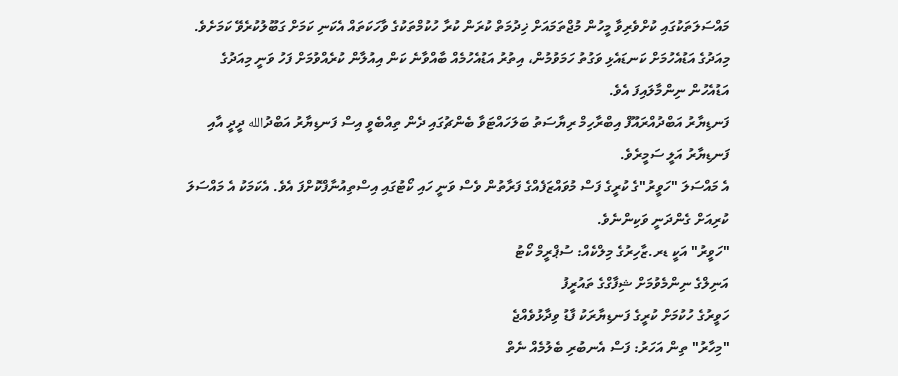މައްސަލަތަކުގައި ކުށްވެރިވާ މީހުން މުޖްތަމައަށް ޚިދުމަތް ކުރަން ކުރާ ހުކުމްތަކުގެ ވާހަކަތައް އެކަނި ކަމަށް ގަބޫލުކުރެވޭ ކަމަށެވެ.
މިއަދުގެ އަޑުއެހުމަށް ކަނޑައެޅި ވަގުތު ހަމަވުމުން، އިތުރު އަޑުއެހުމެއް ބާއްވާނެ ކަން އިއުލާން ކުރެއްވުމަށް ފަހު ވަނީ މިއަދުގެ އަޑުއެހުން ނިންމާލައިފަ އެވެ.
ފަނޑިޔާރު އަބްދުއްރައޫފް އިބްރާހިމް ރިޔާސަތު ބަލަހައްޓަވާ ބެންޗުގައި ދެން ތިއްބެވީ އިސް ފަނޑިޔާރު އަބްދުالله ދީދީ އާއި ފަނޑިޔާރު އަލީ ސަމީރެވެ.
އެ މައްސަލަ "ހަވީރު"ގެ ކުރީގެ ފަސް މުވައްޒަފެއްގެ ފަރާތުން ވެސް ވަނީ ހައި ކޯޓުގައި އިސްތިއުނާފްކޮށްފަ އެވެ. އެކަމަކު އެ މައްސަލަ ކުރިއަށް ގެންދަނީ ވަކިންނެވެ.
"ހަވީރު" އަކީ ޑރ.ޒާހިރުގެ މިލްކެއް: ސުޕްރީމް ކޯޓު
އަނިލްގެ ނިންމެވުމަށް ޝިފާގްގެ ތައުރީފު
ހަވީރުގެ ހުކުމަށް ކުރީގެ ފަނޑިޔާރަކު ފާޑު ވިދާޅުވެއްޖެ
"މިހާރު" ތިން އަހަރު: ފަސް އެނބުރި ބެލުމެއް ނެތް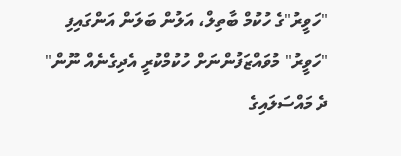"ހަވީރު"ގެ ހުކުމް ބާތިލް، އަލުން ބަލަން އަންގައިފި
"ހަވީރު" މުވައްޒަފުންނަށް ހުކުމްކުރީ އެދިގެނެއް ނޫން"
ދެ މައްސަލައިގެ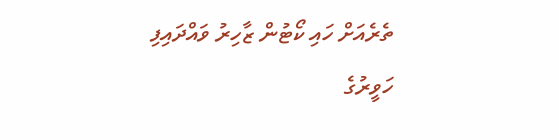ތެރެއަށް ހައި ކޯޓުން ޒާހިރު ވައްދައިފި
ހަވީރުގެ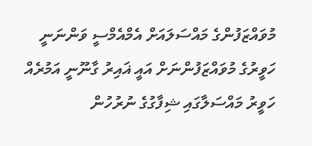މުވައްޒަފުންގެ މައްސަލައަށް އެމްއެމްސީ ވަންނަނީ
ހަވީރުގެ މުވައްޒަފުންނަށް އައީ ޣައިރު ގާނޫނީ އަމުރެއް
ހަވީރު މައްސަލާގައި ޝިފާގުގެ ނުރުހުން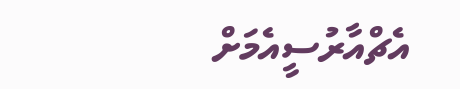އެޗްއާރުސީއެމަށް